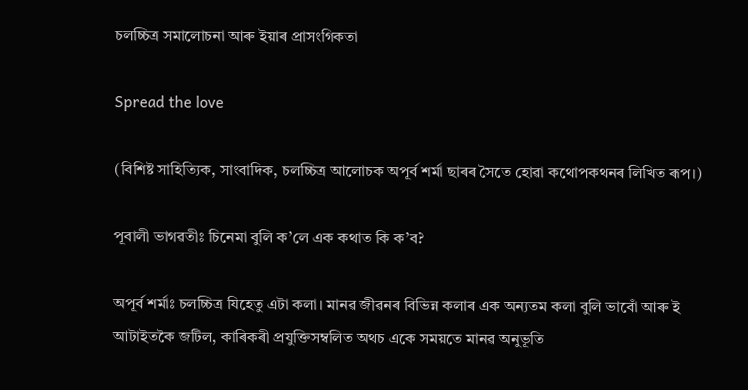চলচ্চিত্র সমালোচনা আৰু ইয়াৰ প্ৰাসংগিকতা

Spread the love

(বিশিষ্ট সাহিত্যিক, সাংবাদিক, চলচ্চিত্র আলোচক অপূৰ্ব শৰ্মা ছাৰৰ সৈতে হোৱা কথোপকথনৰ লিখিত ৰূপ।)

পূবালী ভাগৱতীঃ চিনেমা বুলি ক’লে এক কথাত কি ক’ব?

অপূর্ব শর্মাঃ চলচ্চিত্র যিহেতু এটা কলা। মানৱ জীৱনৰ বিভিন্ন কলাৰ এক অন্যতম কলা বুলি ভাবোঁ আৰু ই আটাইতকৈ জটিল, কাৰিকৰী প্রযুক্তিসম্বলিত অথচ একে সময়তে মানৱ অনুভূতি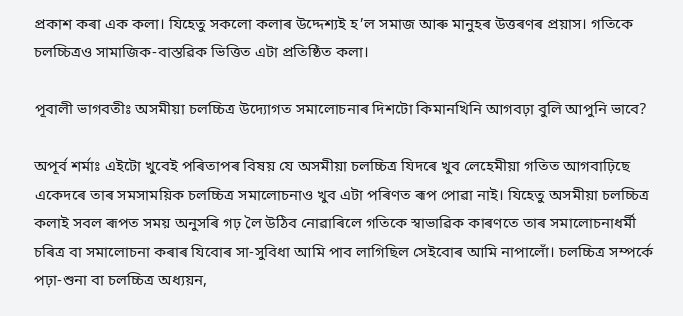প্রকাশ কৰা এক কলা। যিহেতু সকলো কলাৰ উদ্দেশ্যই হ’ল সমাজ আৰু মানুহৰ উত্তৰণৰ প্ৰয়াস। গতিকে চলচ্চিত্রও সামাজিক-বাস্তৱিক ভিত্তিত এটা প্রতিষ্ঠিত কলা।

পূবালী ভাগবতীঃ অসমীয়া চলচ্চিত্র উদ্যোগত সমালোচনাৰ দিশটো কিমানখিনি আগবঢ়া বুলি আপুনি ভাবে?

অপূর্ব শর্মাঃ এইটো খুবেই পৰিতাপৰ বিষয় যে অসমীয়া চলচ্চিত্র যিদৰে খুব লেহেমীয়া গতিত আগবাঢ়িছে একেদৰে তাৰ সমসাময়িক চলচ্চিত্র সমালোচনাও খুব এটা পৰিণত ৰূপ পোৱা নাই। যিহেতু অসমীয়া চলচ্চিত্র কলাই সবল ৰূপত সময় অনুসৰি গঢ় লৈ উঠিব নোৱাৰিলে গতিকে স্বাভাৱিক কাৰণতে তাৰ সমালোচনাধর্মী চৰিত্র বা সমালোচনা কৰাৰ যিবোৰ সা-সুবিধা আমি পাব লাগিছিল সেইবোৰ আমি নাপালোঁ। চলচ্চিত্র সম্পর্কে পঢ়া-শুনা বা চলচ্চিত্র অধ্যয়ন,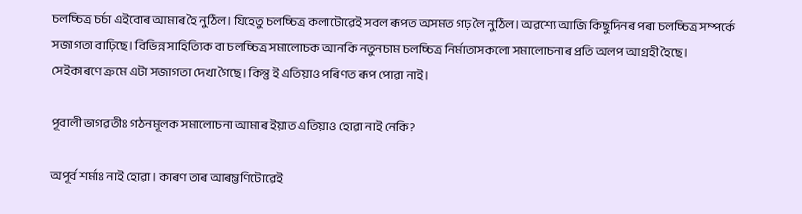চলচ্চিত্ৰ চৰ্চা এইবোৰ আমাৰ হৈ নুঠিল। যিহেতু চলচ্চিত্র কলাটোৱেই সবল ৰূপত অসমত গঢ় লৈ নুঠিল। অৱশ্যে আজি কিছুদিনৰ পৰা চলচ্চিত্র সম্পর্কে সজাগতা বাঢ়িছে। বিভিন্ন সাহিত্যিক বা চলচ্চিত্র সমালোচক আনকি নতুনচাম চলচ্চিত্র নির্মাতাসকলো সমালোচনাৰ প্রতি অলপ আগ্রহী হৈছে। সেইকাৰণে ক্রমে এটা সজাগতা দেখা গৈছে। কিন্তু ই এতিয়াও পৰিণত ৰূপ পোৱা নাই।

পূবালী ভাগৱতীঃ গঠনমূলক সমালোচনা আমাৰ ইয়াত এতিয়াও হোৱা নাই নেকি?

অপূৰ্ব শৰ্মাঃ নাই হোৱা। কাৰণ তাৰ আৰম্ভণিটোৱেই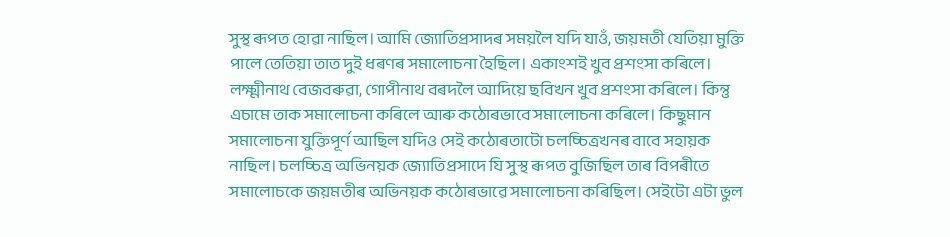সুস্থ ৰূপত হোৱা নাছিল। আমি জ্যোতিপ্ৰসাদৰ সময়লৈ যদি যাওঁ, জয়মতী যেতিয়া মুক্তি পালে তেতিয়া তাত দুই ধৰণৰ সমালোচনা হৈছিল। একাংশই খুব প্রশংসা কৰিলে। লক্ষ্মীনাথ বেজবৰুৱা, গোপীনাথ বৰদলৈ আদিয়ে ছবিখন খুব প্রশংসা কৰিলে। কিন্তু এচামে তাক সমালোচনা কৰিলে আৰু কঠোৰভাবে সমালোচনা কৰিলে। কিছুমান সমালোচনা যুক্তিপূর্ণ আছিল যদিও সেই কঠোৰতাটো চলচ্চিত্ৰখনৰ বাবে সহায়ক নাছিল। চলচ্চিত্র অভিনয়ক জ্যোতিপ্রসাদে যি সুস্থ ৰূপত বুজিছিল তাৰ বিপৰীতে সমালোচকে জয়মতীৰ অভিনয়ক কঠোৰভাৱে সমালোচনা কৰিছিল। সেইটো এটা ভুল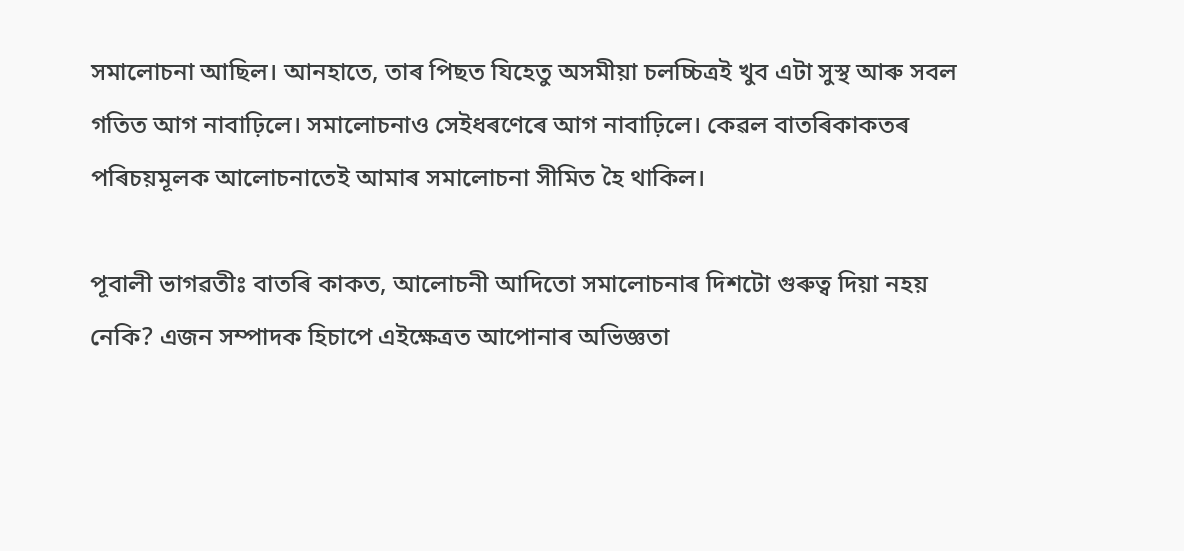সমালোচনা আছিল। আনহাতে, তাৰ পিছত যিহেতু অসমীয়া চলচ্চিত্রই খুব এটা সুস্থ আৰু সবল গতিত আগ নাবাঢ়িলে। সমালোচনাও সেইধৰণেৰে আগ নাবাঢ়িলে। কেৱল বাতৰিকাকতৰ পৰিচয়মূলক আলোচনাতেই আমাৰ সমালোচনা সীমিত হৈ থাকিল।

পূবালী ভাগৱতীঃ বাতৰি কাকত, আলোচনী আদিতো সমালোচনাৰ দিশটো গুৰুত্ব দিয়া নহয় নেকি? এজন সম্পাদক হিচাপে এইক্ষেত্রত আপোনাৰ অভিজ্ঞতা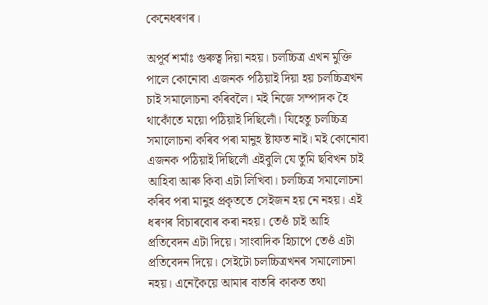কেনেধৰণৰ।

অপূর্ব শর্মাঃ গুৰুত্ব দিয়া নহয়। চলচ্চিত্র এখন মুক্তি পালে কোনোবা এজনক পঠিয়াই দিয়া হয় চলচ্চিত্রখন চাই সমালোচনা কৰিবলৈ। মই নিজে সম্পাদক হৈ থাকোঁতে ময়ো পঠিয়াই দিছিলোঁ। যিহেতু চলচ্চিত্র সমালোচনা কৰিব পৰা মানুহ ষ্টাফত নাই। মই কোনোবা এজনক পঠিয়াই দিছিলোঁ এইবুলি যে তুমি ছবিখন চাই আহিবা আৰু কিবা এটা লিখিবা। চলচ্চিত্র সমালোচনা কৰিব পৰা মানুহ প্ৰকৃততে সেইজন হয় নে নহয়। এই ধৰণৰ বিচাৰবোৰ কৰা নহয়। তেওঁ চাই আহি প্রতিবেদন এটা দিয়ে। সাংবাদিক হিচাপে তেওঁ এটা প্রতিবেদন দিয়ে। সেইটো চলচ্চিত্ৰখনৰ সমালোচনা নহয়। এনেকৈয়ে আমাৰ বাতৰি কাকত তথা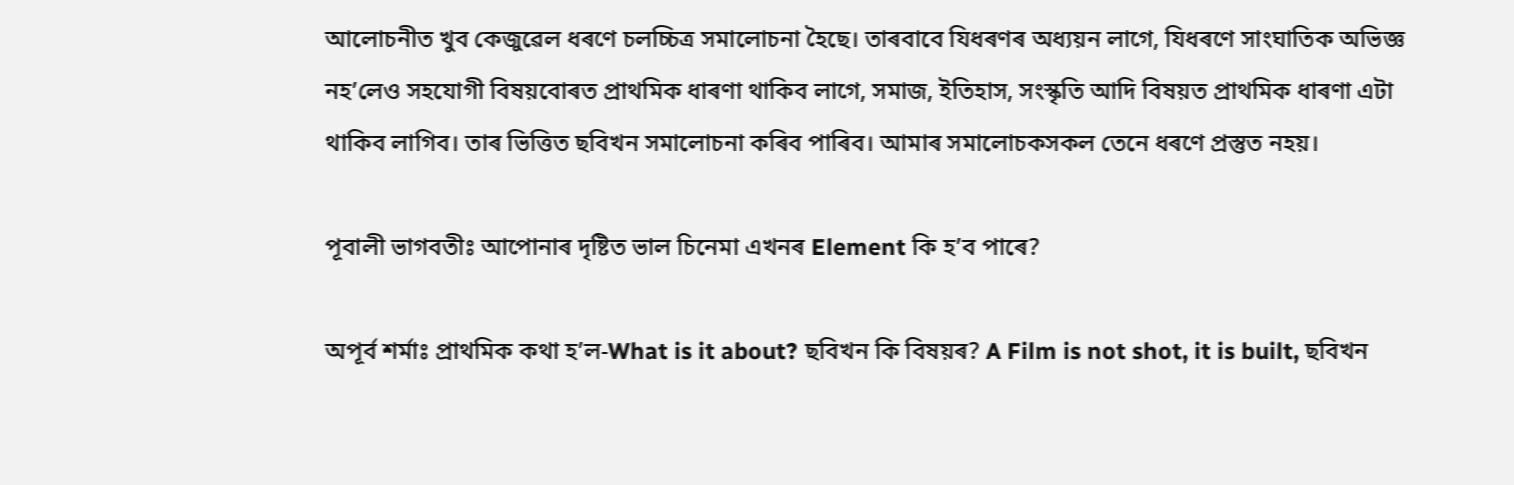আলোচনীত খুব কেজুৱেল ধৰণে চলচ্চিত্র সমালোচনা হৈছে। তাৰবাবে যিধৰণৰ অধ্যয়ন লাগে, যিধৰণে সাংঘাতিক অভিজ্ঞ নহ’লেও সহযোগী বিষয়বোৰত প্রাথমিক ধাৰণা থাকিব লাগে, সমাজ, ইতিহাস, সংস্কৃতি আদি বিষয়ত প্রাথমিক ধাৰণা এটা থাকিব লাগিব। তাৰ ভিত্তিত ছবিখন সমালোচনা কৰিব পাৰিব। আমাৰ সমালোচকসকল তেনে ধৰণে প্রস্তুত নহয়।

পূবালী ভাগবতীঃ আপোনাৰ দৃষ্টিত ভাল চিনেমা এখনৰ Element কি হ’ব পাৰে?

অপূর্ব শর্মাঃ প্রাথমিক কথা হ’ল-What is it about? ছবিখন কি বিষয়ৰ? A Film is not shot, it is built, ছবিখন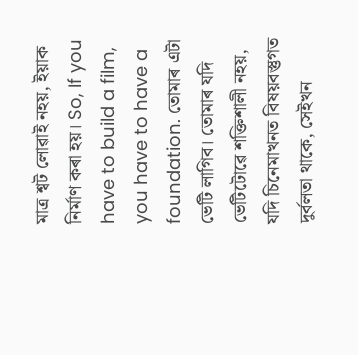মাত্র শ্বট লোৱাই নহয়, ইয়াক নির্মাণ কৰা হয়। So, If you have to build a film, you have to have a foundation. তোমাৰ এটা ভেটি লাগিব। তোমাৰ যদি ভেটিটোৱে শক্তিশালী নহয়, যদি চিনেমাখনত বিষয়বস্তুগত দুর্বলতা থাকে, সেইখন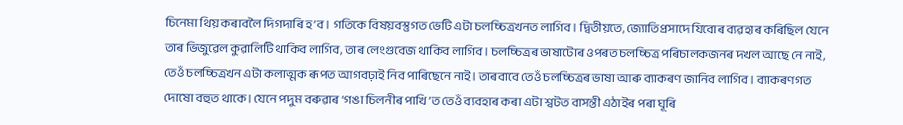চিনেমা থিয় কৰাবলৈ দিগদাৰি হ’ব। গতিকে বিষয়বস্তুগত ভেটি এটা চলচ্চিত্ৰখনত লাগিব। দ্বিতীয়তে, জ্যোতিপ্ৰসাদে যিবোৰ ব্যৱহাৰ কৰিছিল যেনে তাৰ ভিজুৱেল কুৱালিটি থাকিব লাগিব, তাৰ লেংগুবেজ থাকিব লাগিব। চলচ্চিত্ৰৰ ভাষাটোৰ ওপৰত চলচ্চিত্ৰ পৰিচালকজনৰ দখল আছে নে নাই, তেওঁ চলচ্চিত্রখন এটা কলাত্মক ৰূপত আগবঢ়াই নিব পাৰিছেনে নাই। তাৰবাবে তেওঁ চলচ্চিত্ৰৰ ভাষা আৰু ব্যাকৰণ জানিব লাগিব। ব্যাকৰণগত দোষো বহুত থাকে। যেনে পদুম বৰুৱাৰ ‘গঙা চিলনীৰ পাখি’ত তেওঁ ব্যবহাৰ কৰা এটা শ্বটত বাসন্তী এঠাইৰ পৰা ঘূৰি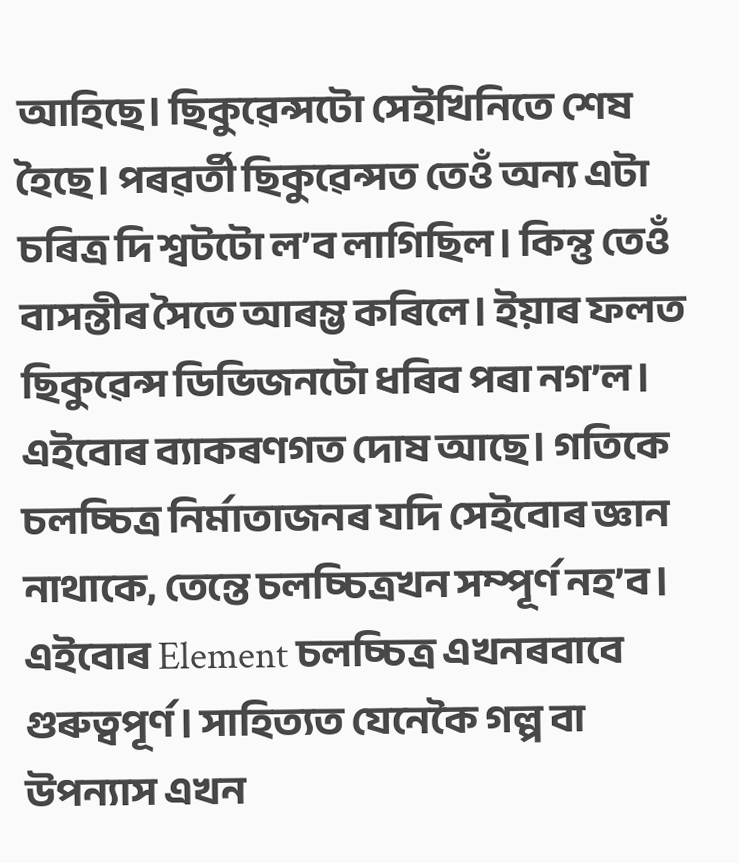আহিছে। ছিকুৱেন্সটো সেইখিনিতে শেষ হৈছে। পৰৱর্তী ছিকুৱেন্সত তেওঁ অন্য এটা চৰিত্ৰ দি শ্বটটো ল’ব লাগিছিল। কিন্তু তেওঁ বাসন্তীৰ সৈতে আৰম্ভ কৰিলে। ইয়াৰ ফলত ছিকুৱেন্স ডিভিজনটো ধৰিব পৰা নগ’ল। এইবোৰ ব্যাকৰণগত দোষ আছে। গতিকে চলচ্চিত্র নির্মাতাজনৰ যদি সেইবোৰ জ্ঞান নাথাকে, তেন্তে চলচ্চিত্রখন সম্পূর্ণ নহ’ব। এইবোৰ Element চলচ্চিত্র এখনৰবাবে গুৰুত্বপূর্ণ। সাহিত্যত যেনেকৈ গল্প বা উপন্যাস এখন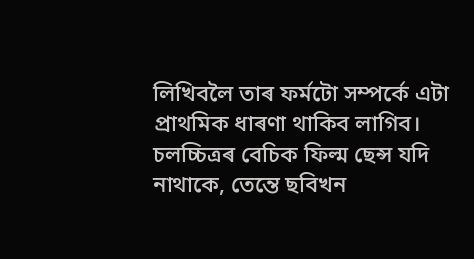লিখিবলৈ তাৰ ফৰ্মটো সম্পর্কে এটা প্ৰাথমিক ধাৰণা থাকিব লাগিব। চলচ্চিত্ৰৰ বেচিক ফিল্ম ছেন্স যদি নাথাকে, তেন্তে ছবিখন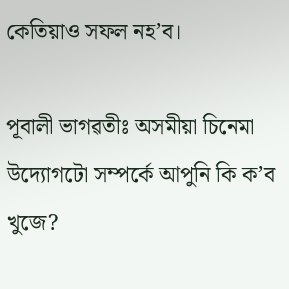কেতিয়াও সফল নহ’ব।

পূবালী ভাগৱতীঃ অসমীয়া চিনেমা উদ্যোগটো সম্পর্কে আপুনি কি ক’ব খুজে?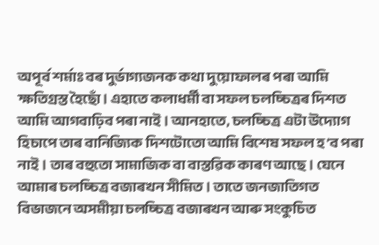অপূৰ্ব শৰ্মাঃ বৰ দুৰ্ভাগ্যজনক কথা দুয়োফালৰ পৰা আমি ক্ষতিগ্রস্ত হৈছোঁ। এহাতে কলাধর্মী বা সফল চলচ্চিত্ৰৰ দিশত আমি আগবাঢ়িব পৰা নাই। আনহাতে, চলচ্চিত্র এটা উদ্যোগ হিচাপে তাৰ বানিজ্যিক দিশটোতো আমি বিশেষ সফল হ’ব পৰা নাই। তাৰ বহুতো সামাজিক বা বাস্তৱিক কাৰণ আছে। যেনে আমাৰ চলচ্চিত্ৰ বজাৰখন সীমিত। তাতে জনজাতিগত বিভাজনে অসমীয়া চলচ্চিত্র বজাৰখন আৰু সংকুচিত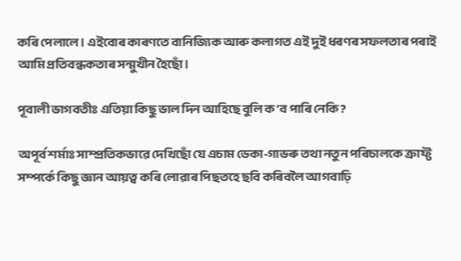কৰি পেলালে। এইবোৰ কাৰণতে বানিজ্যিক আৰু কলাগত এই দুই ধৰণৰ সফলতাৰ পৰাই আমি প্রতিবন্ধকতাৰ সন্মুখীন হৈছোঁ।

পূবালী ভাগবতীঃ এতিয়া কিছু ভাল দিন আহিছে বুলি ক’ব পাৰি নেকি?

অপূর্ব শর্মাঃ সাম্প্রতিকভাৱে দেখিছোঁ যে এচাম ডেকা-গাভৰু তথা নতুন পৰিচালকে ক্রাফ্ট সম্পর্কে কিছু জ্ঞান আয়ত্ব কৰি লোৱাৰ পিছতহে ছবি কৰিবলৈ আগবাঢ়ি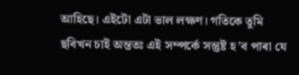আহিছে। এইটো এটা ভাল লক্ষণ। গতিকে তুমি ছবিখন চাই অন্ততঃ এই সম্পর্কে সন্তুষ্ট হ’ব পাৰা যে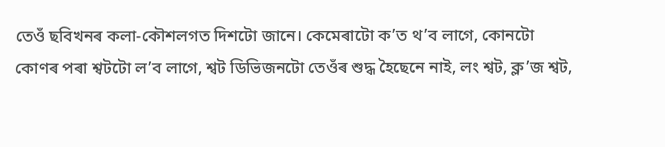তেওঁ ছবিখনৰ কলা-কৌশলগত দিশটো জানে। কেমেৰাটো ক’ত থ’ব লাগে, কোনটো কোণৰ পৰা শ্বটটো ল’ব লাগে, শ্বট ডিভিজনটো তেওঁৰ শুদ্ধ হৈছেনে নাই, লং শ্বট, ক্ল’জ শ্বট,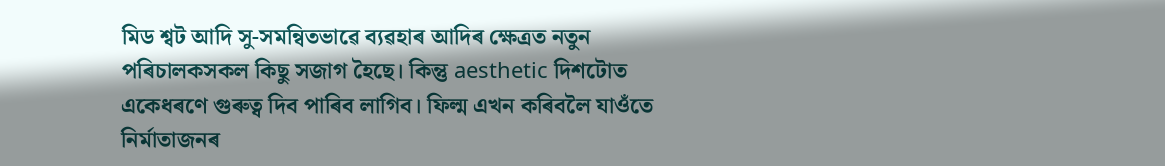মিড শ্বট আদি সু-সমন্বিতভাৱে ব্যৱহাৰ আদিৰ ক্ষেত্ৰত নতুন পৰিচালকসকল কিছু সজাগ হৈছে। কিন্তু aesthetic দিশটোত একেধৰণে গুৰুত্ব দিব পাৰিব লাগিব। ফিল্ম এখন কৰিবলৈ যাওঁতে নির্মাতাজনৰ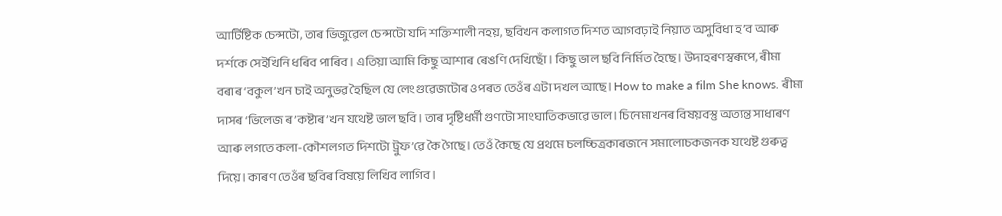আর্টিষ্টিক চেন্সটো, তাৰ ভিজুৱেল চেন্সটো যদি শক্তিশালী নহয়, ছবিখন কলাগত দিশত আগবঢ়াই নিয়াত অসুবিধা হ’ব আৰু দর্শকে সেইখিনি ধৰিব পাৰিব। এতিয়া আমি কিছু আশাৰ ৰেঙণি দেখিছোঁ। কিছু ভাল ছবি নির্মিত হৈছে। উদাহৰণস্বৰূপে, ৰীমা বৰাৰ ‘বকুল’খন চাই অনুভৱ হৈছিল যে লেংগুৱেজটোৰ ওপৰত তেওঁৰ এটা দখল আছে। How to make a film She knows. ৰীমা দাসৰ ‘ভিলেজ ৰ’কষ্টাৰ’খন যথেষ্ট ভাল ছবি। তাৰ দৃষ্টিধর্মী গুণটো সাংঘাতিকভাৱে ভাল। চিনেমাখনৰ বিষয়বস্তু অত্যন্ত সাধাৰণ আৰু লগতে কলা-কৌশলগত দিশটো ট্রুফ’ৱে কৈ গৈছে। তেওঁ কৈছে যে প্রথমে চলচ্চিত্ৰকাৰজনে সমালোচকজনক যথেষ্ট গুৰুত্ব দিয়ে। কাৰণ তেওঁৰ ছবিৰ বিষয়ে লিখিব লাগিব।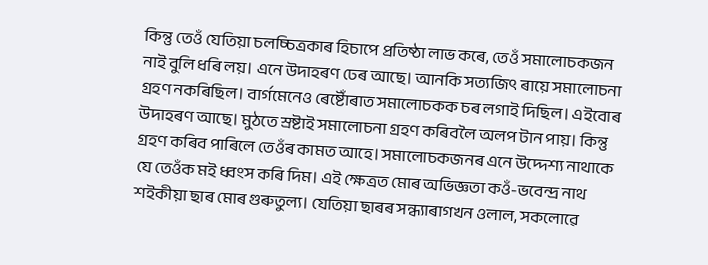কিন্তু তেওঁ যেতিয়া চলচ্চিত্ৰকাৰ হিচাপে প্রতিষ্ঠা লাভ কৰে, তেওঁ সমালোচকজন নাই বুলি ধৰি লয়। এনে উদাহৰণ ঢেৰ আছে। আনকি সত্যজিৎ ৰায়ে সমালোচনা গ্রহণ নকৰিছিল। বাৰ্গমেনেও ৰেষ্টোঁৰাত সমালোচকক চৰ লগাই দিছিল। এইবোৰ উদাহৰণ আছে। মুঠতে স্রষ্টাই সমালোচনা গ্রহণ কৰিবলৈ অলপ টান পায়। কিন্তু গ্রহণ কৰিব পাৰিলে তেওঁৰ কামত আহে। সমালোচকজনৰ এনে উদ্দেশ্য নাথাকে যে তেওঁক মই ধ্বংস কৰি দিম। এই ক্ষেত্ৰত মোৰ অভিজ্ঞতা কওঁ-ভবেন্দ্র নাথ শইকীয়া ছাৰ মোৰ গুৰুতুল্য। যেতিয়া ছাৰৰ সন্ধ্যাৰাগখন ওলাল, সকলোৱে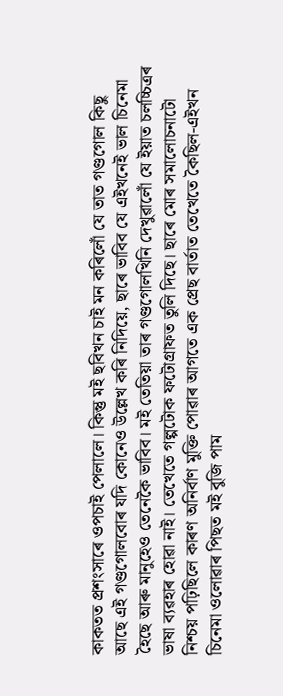কাকতত প্রশংসাৰে ওপচাই পেলালে। কিন্তু মই ছবিখন চাই মন কৰিলোঁ যে তাত গণ্ডগোল কিছু আছে এই গণ্ডগোলবোৰ যদি কোনেও উল্লেখ কৰি নিদিয়ে, ছাৰে ভাবিব যে এইখনেই ভাল চিনেমা হৈছে আৰু মানুহেও তেনেকৈ ভাবিব। মই তেতিয়া তাৰ গণ্ডগোলখিনি দেখুৱালোঁ যে ইয়াত চলচ্চিত্ৰৰ ভাষা ব্যৱহাৰ হোৱা নাই। তেখেতে গল্পটোক ফটোগ্রাফত তুলি দিছে। ছাৰে মোৰ সমালোচনাটো নিশ্চয় পঢ়িছিলে কাৰণ অনির্বাণ মুক্তি পোৱাৰ আগতে এক প্রেছ বার্তাত তেখেতে কৈছিল-এইখন চিনেমা ওলোৱাৰ পিছত মই বুজি পাম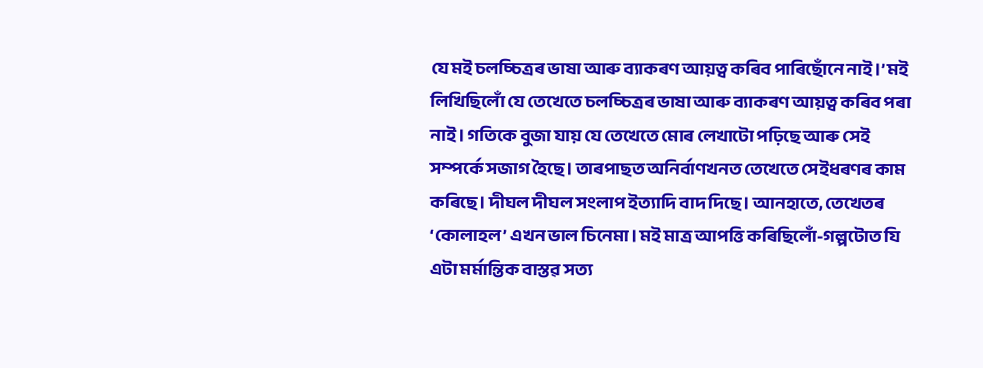যে মই চলচ্চিত্ৰৰ ভাষা আৰু ব্যাকৰণ আয়ত্ব কৰিব পাৰিছোঁনে নাই।’ মই লিখিছিলোঁ যে তেখেতে চলচ্চিত্ৰৰ ভাষা আৰু ব্যাকৰণ আয়ত্ব কৰিব পৰা নাই। গতিকে বুজা যায় যে তেখেতে মোৰ লেখাটো পঢ়িছে আৰু সেই সম্পর্কে সজাগ হৈছে। তাৰপাছত অনির্বাণখনত তেখেতে সেইধৰণৰ কাম কৰিছে। দীঘল দীঘল সংলাপ ইত্যাদি বাদ দিছে। আনহাতে, তেখেতৰ ‘কোলাহল’ এখন ভাল চিনেমা। মই মাত্র আপত্তি কৰিছিলোঁ-গল্পটোত যি এটা মর্মান্তিক বাস্তৱ সত্য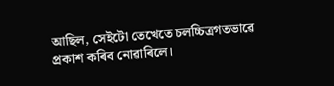আছিল, সেইটো তেখেতে চলচ্চিত্রগতভাৱে প্রকাশ কৰিব নোৱাৰিলে।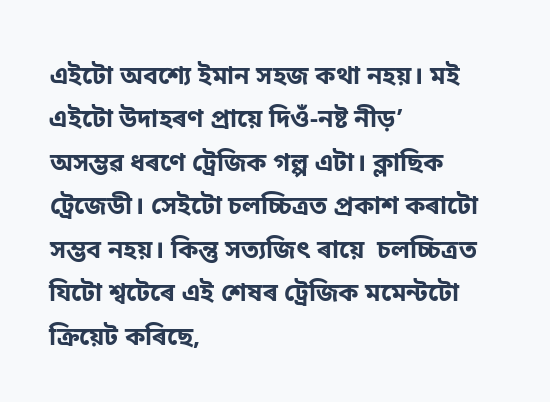এইটো অবশ্যে ইমান সহজ কথা নহয়। মই এইটো উদাহৰণ প্রায়ে দিওঁ-নষ্ট নীড়’ অসম্ভৱ ধৰণে ট্রেজিক গল্প এটা। ক্লাছিক ট্রেজেডী। সেইটো চলচ্চিত্রত প্রকাশ কৰাটো সম্ভব নহয়। কিন্তু সত্যজিৎ ৰায়ে  চলচ্চিত্রত যিটো শ্বটেৰে এই শেষৰ ট্রেজিক মমেন্টটো ক্রিয়েট কৰিছে,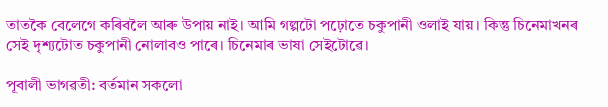তাতকৈ বেলেগে কৰিবলৈ আৰু উপায় নাই। আমি গল্পটো পঢ়োতে চকুপানী ওলাই যায়। কিন্তু চিনেমাখনৰ সেই দৃশ্যটোত চকুপানী নোলাবও পাৰে। চিনেমাৰ ভাষা সেইটোৱে।

পূবালী ভাগৱতী: বৰ্তমান সকলো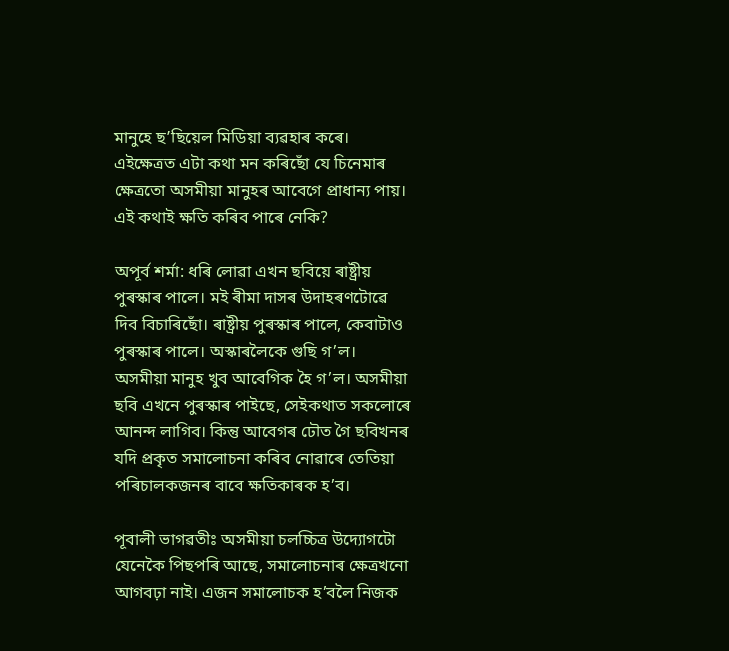মানুহে ছʼছিয়েল মিডিয়া ব্যৱহাৰ কৰে। এইক্ষেত্ৰত এটা কথা মন কৰিছোঁ যে চিনেমাৰ ক্ষেত্ৰতো অসমীয়া মানুহৰ আবেগে প্ৰাধান্য পায়। এই কথাই ক্ষতি কৰিব পাৰে নেকি?

অপূৰ্ব শৰ্মা: ধৰি লোৱা এখন ছবিয়ে ৰাষ্ট্ৰীয় পুৰস্কাৰ পালে। মই ৰীমা দাসৰ উদাহৰণটোৱে দিব বিচাৰিছোঁ। ৰাষ্ট্ৰীয় পুৰস্কাৰ পালে, কেবাটাও পুৰস্কাৰ পালে। অস্কাৰলৈকে গুছি গ’ল। অসমীয়া মানুহ খুব আবেগিক হৈ গ’ল। অসমীয়া ছবি এখনে পুৰস্কাৰ পাইছে, সেইকথাত সকলোৰে আনন্দ লাগিব। কিন্তু আবেগৰ ঢৌত গৈ ছবিখনৰ যদি প্ৰকৃত সমালোচনা কৰিব নোৱাৰে তেতিয়া পৰিচালকজনৰ বাবে ক্ষতিকাৰক হ’ব।

পূবালী ভাগৱতীঃ অসমীয়া চলচ্চিত্র উদ্যোগটো যেনেকৈ পিছপৰি আছে, সমালোচনাৰ ক্ষেত্ৰখনো আগবঢ়া নাই। এজন সমালোচক হ’বলৈ নিজক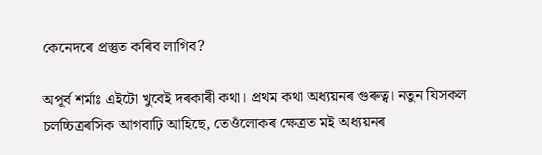কেনেদৰে প্ৰস্তুত কৰিব লাগিব?

অপূৰ্ব শৰ্মাঃ এইটো খুবেই দৰকাৰী কথা। প্রথম কথা অধ্যয়নৰ গুৰুত্ব। নতুন যিসকল চলচ্চিত্ৰৰসিক আগবাঢ়ি আহিছে, তেওঁলোকৰ ক্ষেত্ৰত মই অধ্যয়নৰ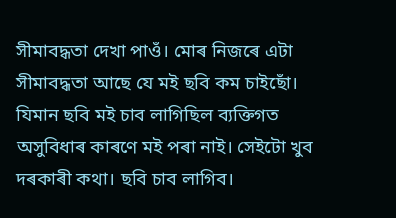সীমাবদ্ধতা দেখা পাওঁ। মোৰ নিজৰে এটা সীমাবদ্ধতা আছে যে মই ছবি কম চাইছোঁ। যিমান ছবি মই চাব লাগিছিল ব্যক্তিগত অসুবিধাৰ কাৰণে মই পৰা নাই। সেইটো খুব দৰকাৰী কথা। ছবি চাব লাগিব।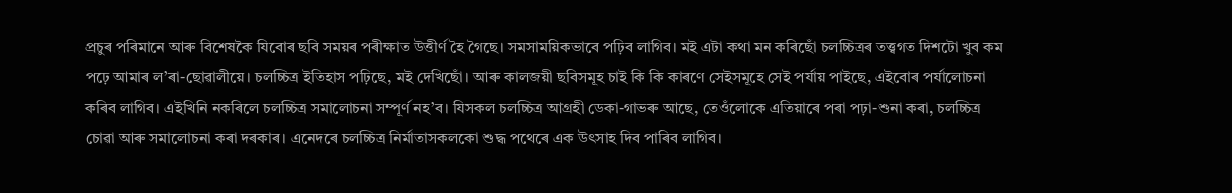প্ৰচুৰ পৰিমানে আৰু বিশেষকৈ যিবোৰ ছবি সময়ৰ পৰীক্ষাত উত্তীর্ণ হৈ গৈছে। সমসাময়িকভাবে পঢ়িব লাগিব। মই এটা কথা মন কৰিছোঁ চলচ্চিত্ৰৰ তত্ত্বগত দিশটো খুব কম পঢ়ে আমাৰ ল’ৰা-ছোৱালীয়ে। চলচ্চিত্র ইতিহাস পঢ়িছে, মই দেখিছোঁ। আৰু কালজয়ী ছবিসমূহ চাই কি কি কাৰণে সেইসমূহে সেই পর্যায় পাইছে, এইবোৰ পর্যালোচনা কৰিব লাগিব। এইখিনি নকৰিলে চলচ্চিত্র সমালোচনা সম্পূর্ণ নহ’ব। যিসকল চলচ্চিত্র আগ্রহী ডেকা-গাভৰু আছে, তেওঁলোকে এতিয়াৰে পৰা পঢ়া-শুনা কৰা, চলচ্চিত্র চোৱা আৰু সমালোচনা কৰা দৰকাৰ। এনেদৰে চলচ্চিত্র নির্মাতাসকলকো শুদ্ধ পথেৰে এক উৎসাহ দিব পাৰিব লাগিব।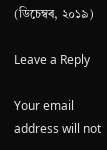(ডিচেম্বৰ, ২০১৯)

Leave a Reply

Your email address will not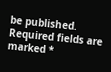be published. Required fields are marked *